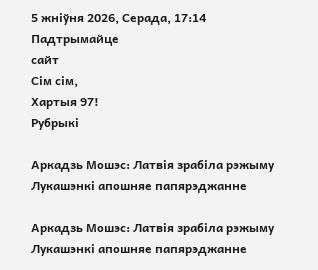5 жнiўня 2026, Серада, 17:14
Падтрымайце
сайт
Сім сім,
Хартыя 97!
Рубрыкі

Аркадзь Мошэс: Латвія зрабіла рэжыму Лукашэнкі апошняе папярэджанне

Аркадзь Мошэс: Латвія зрабіла рэжыму Лукашэнкі апошняе папярэджанне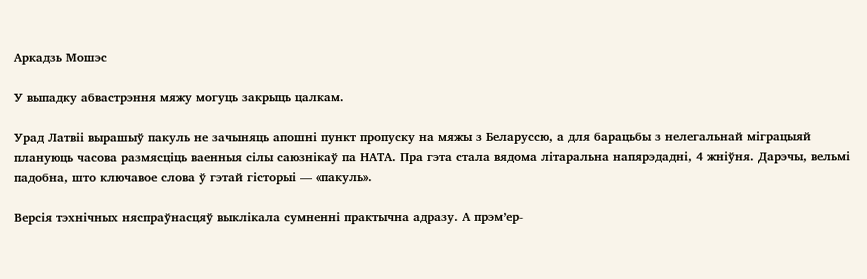Аркадзь Мошэс

У выпадку абвастрэння мяжу могуць закрыць цалкам.

Урад Латвіі вырашыў пакуль не зачыняць апошні пункт пропуску на мяжы з Беларуссю, а для барацьбы з нелегальнай міграцыяй плануюць часова размясціць ваенныя сілы саюзнікаў па НАТА. Пра гэта стала вядома літаральна напярэдадні, 4 жніўня. Дарэчы, вельмі падобна, што ключавое слова ў гэтай гісторыі — «пакуль».

Версія тэхнічных няспраўнасцяў выклікала сумненні практычна адразу. А прэм’ер-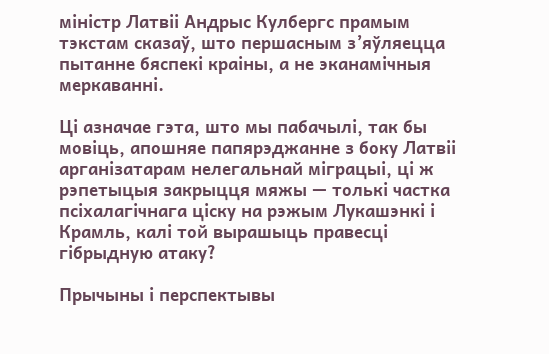міністр Латвіі Андрыс Кулбергс прамым тэкстам сказаў, што першасным з’яўляецца пытанне бяспекі краіны, а не эканамічныя меркаванні.

Ці азначае гэта, што мы пабачылі, так бы мовіць, апошняе папярэджанне з боку Латвіі арганізатарам нелегальнай міграцыі, ці ж рэпетыцыя закрыцця мяжы — толькі частка псіхалагічнага ціску на рэжым Лукашэнкі і Крамль, калі той вырашыць правесці гібрыдную атаку?

Прычыны і перспектывы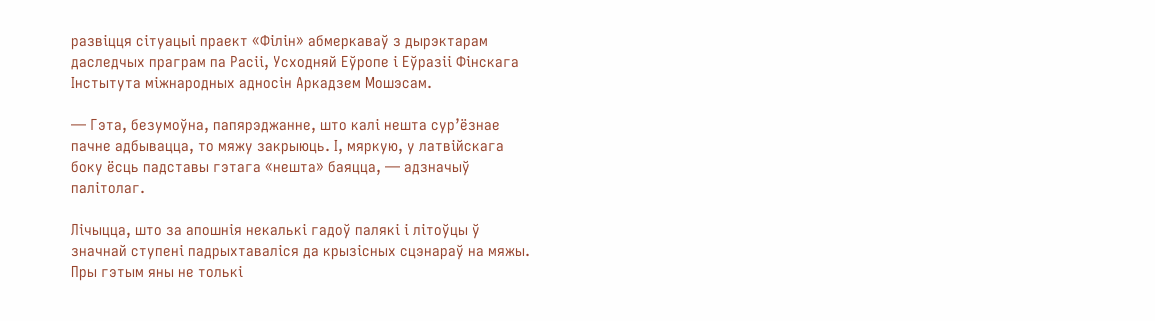развіцця сітуацыі праект «Філін» абмеркаваў з дырэктарам даследчых праграм па Расіі, Усходняй Еўропе і Еўразіі Фінскага Інстытута міжнародных адносін Аркадзем Мошэсам.

— Гэта, безумоўна, папярэджанне, што калі нешта сур’ёзнае пачне адбывацца, то мяжу закрыюць. І, мяркую, у латвійскага боку ёсць падставы гэтага «нешта» баяцца, — адзначыў палітолаг.

Лічыцца, што за апошнія некалькі гадоў палякі і літоўцы ў значнай ступені падрыхтаваліся да крызісных сцэнараў на мяжы. Пры гэтым яны не толькі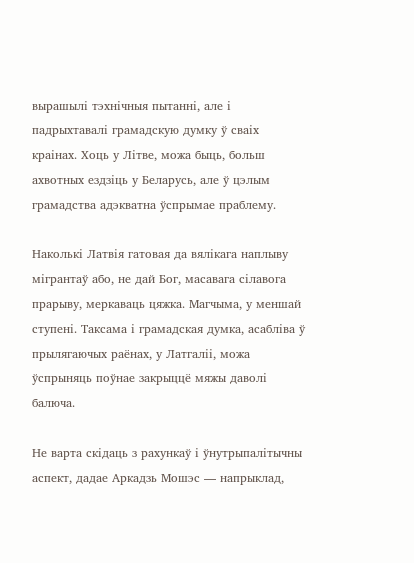вырашылі тэхнічныя пытанні, але і падрыхтавалі грамадскую думку ў сваіх краінах. Хоць у Літве, можа быць, больш ахвотных ездзіць у Беларусь, але ў цэлым грамадства адэкватна ўспрымае праблему.

Наколькі Латвія гатовая да вялікага наплыву мігрантаў або, не дай Бог, масавага сілавога прарыву, меркаваць цяжка. Магчыма, у меншай ступені. Таксама і грамадская думка, асабліва ў прылягаючых раёнах, у Латгаліі, можа ўспрыняць поўнае закрыццё мяжы даволі балюча.

Не варта скідаць з рахункаў і ўнутрыпалітычны аспект, дадае Аркадзь Мошэс — напрыклад,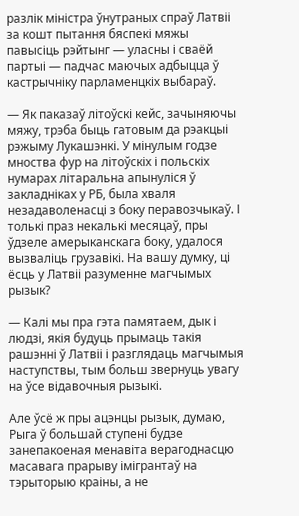разлік міністра ўнутраных спраў Латвіі за кошт пытання бяспекі мяжы павысіць рэйтынг — уласны і сваёй партыі — падчас маючых адбыцца ў кастрычніку парламенцкіх выбараў.

— Як паказаў літоўскі кейс, зачыняючы мяжу, трэба быць гатовым да рэакцыі рэжыму Лукашэнкі. У мінулым годзе мноства фур на літоўскіх і польскіх нумарах літаральна апынуліся ў закладніках у РБ, была хваля незадаволенасці з боку перавозчыкаў. І толькі праз некалькі месяцаў, пры ўдзеле амерыканскага боку, удалося вызваліць грузавікі. На вашу думку, ці ёсць у Латвіі разуменне магчымых рызык?

— Калі мы пра гэта памятаем, дык і людзі, якія будуць прымаць такія рашэнні ў Латвіі і разглядаць магчымыя наступствы, тым больш звернуць увагу на ўсе відавочныя рызыкі.

Але ўсё ж пры ацэнцы рызык, думаю, Рыга ў большай ступені будзе занепакоеная менавіта верагоднасцю масавага прарыву імігрантаў на тэрыторыю краіны, а не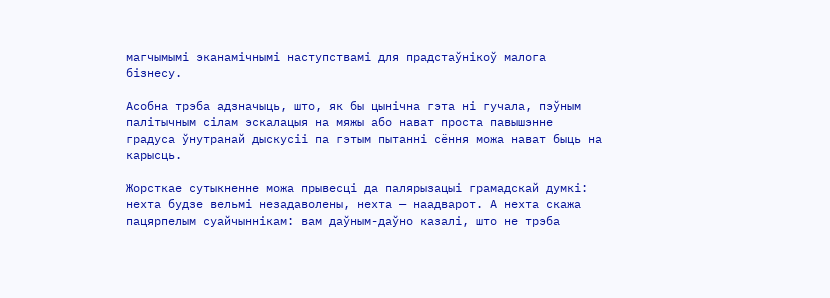магчымымі эканамічнымі наступствамі для прадстаўнікоў малога бізнесу.

Асобна трэба адзначыць, што, як бы цынічна гэта ні гучала, пэўным палітычным сілам эскалацыя на мяжы або нават проста павышэнне градуса ўнутранай дыскусіі па гэтым пытанні сёння можа нават быць на карысць.

Жорсткае сутыкненне можа прывесці да палярызацыі грамадскай думкі: нехта будзе вельмі незадаволены, нехта — наадварот. А нехта скажа пацярпелым суайчыннікам: вам даўным-даўно казалі, што не трэба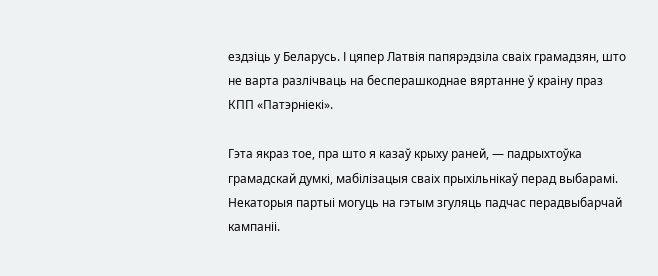ездзіць у Беларусь. І цяпер Латвія папярэдзіла сваіх грамадзян, што не варта разлічваць на бесперашкоднае вяртанне ў краіну праз КПП «Патэрніекі».

Гэта якраз тое, пра што я казаў крыху раней, — падрыхтоўка грамадскай думкі, мабілізацыя сваіх прыхільнікаў перад выбарамі. Некаторыя партыі могуць на гэтым згуляць падчас перадвыбарчай кампаніі.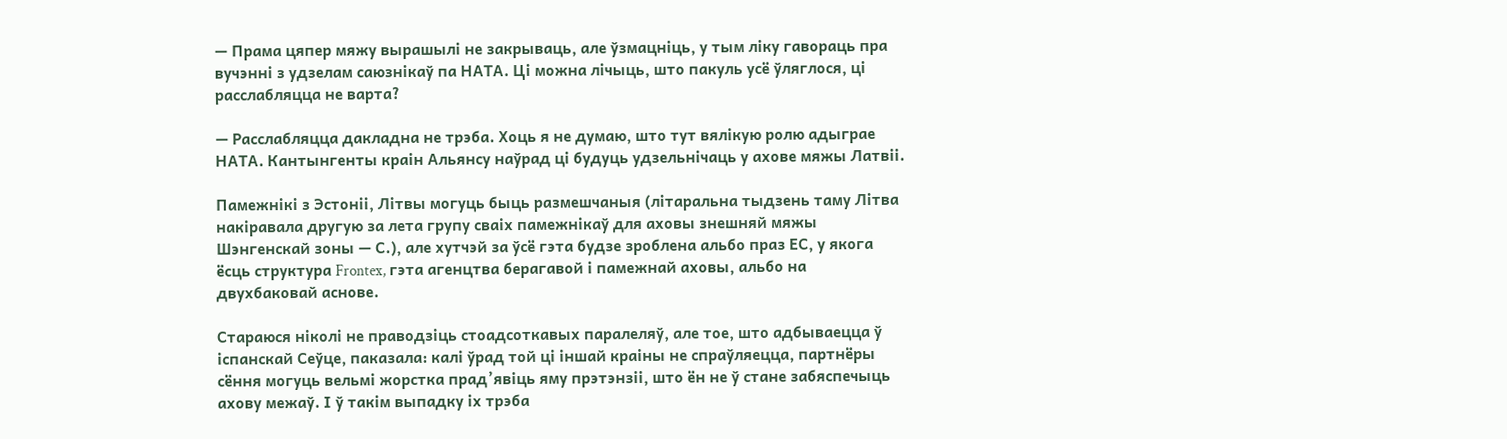— Прама цяпер мяжу вырашылі не закрываць, але ўзмацніць, у тым ліку гавораць пра вучэнні з удзелам саюзнікаў па НАТА. Ці можна лічыць, што пакуль усё ўляглося, ці расслабляцца не варта?

— Расслабляцца дакладна не трэба. Хоць я не думаю, што тут вялікую ролю адыграе НАТА. Кантынгенты краін Альянсу наўрад ці будуць удзельнічаць у ахове мяжы Латвіі.

Памежнікі з Эстоніі, Літвы могуць быць размешчаныя (літаральна тыдзень таму Літва накіравала другую за лета групу сваіх памежнікаў для аховы знешняй мяжы Шэнгенскай зоны — С.), але хутчэй за ўсё гэта будзе зроблена альбо праз ЕС, у якога ёсць структура Frontex, гэта агенцтва берагавой і памежнай аховы, альбо на двухбаковай аснове.

Стараюся ніколі не праводзіць стоадсоткавых паралеляў, але тое, што адбываецца ў іспанскай Сеўце, паказала: калі ўрад той ці іншай краіны не спраўляецца, партнёры сёння могуць вельмі жорстка прад’явіць яму прэтэнзіі, што ён не ў стане забяспечыць ахову межаў. І ў такім выпадку іх трэба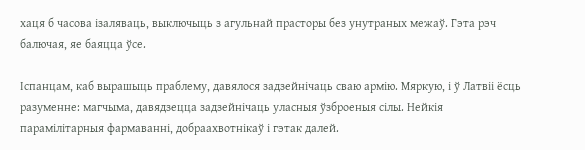хаця б часова ізаляваць, выключыць з агульнай прасторы без унутраных межаў. Гэта рэч балючая, яе баяцца ўсе.

Іспанцам, каб вырашыць праблему, давялося задзейнічаць сваю армію. Мяркую, і ў Латвіі ёсць разуменне: магчыма, давядзецца задзейнічаць уласныя ўзброеныя сілы. Нейкія парамілітарныя фармаванні, добраахвотнікаў і гэтак далей.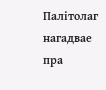Палітолаг нагадвае пра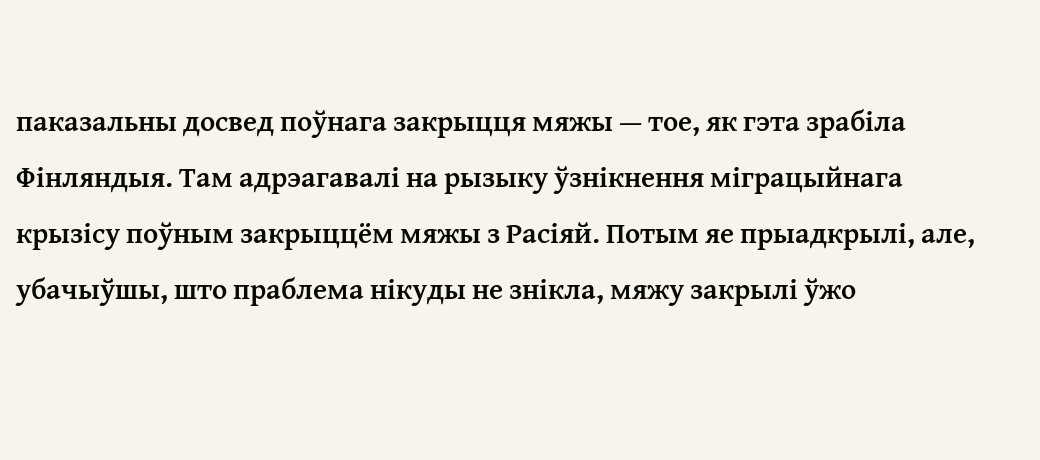паказальны досвед поўнага закрыцця мяжы — тое, як гэта зрабіла Фінляндыя. Там адрэагавалі на рызыку ўзнікнення міграцыйнага крызісу поўным закрыццём мяжы з Расіяй. Потым яе прыадкрылі, але, убачыўшы, што праблема нікуды не знікла, мяжу закрылі ўжо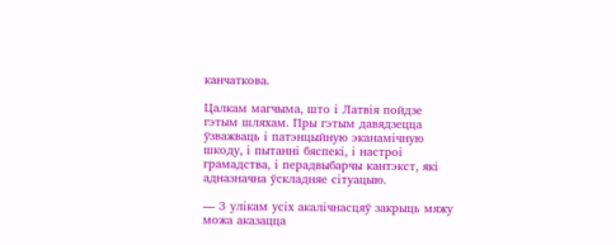канчаткова.

Цалкам магчыма, што і Латвія пойдзе гэтым шляхам. Пры гэтым давядзецца ўзважваць і патэнцыйную эканамічную шкоду, і пытанні бяспекі, і настроі грамадства, і перадвыбарчы кантэкст, які адназначна ўскладняе сітуацыю.

— З улікам усіх акалічнасцяў закрыць мяжу можа аказацца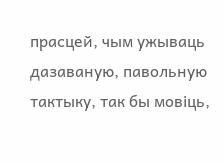прасцей, чым ужываць дазаваную, павольную тактыку, так бы мовіць,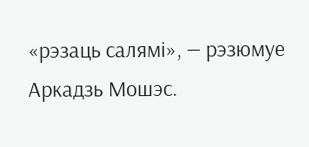«рэзаць салямі», — рэзюмуе Аркадзь Мошэс.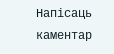Напісаць каментар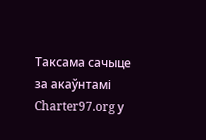Таксама сачыце за акаўнтамі Charter97.org у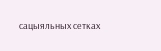сацыяльных сетках